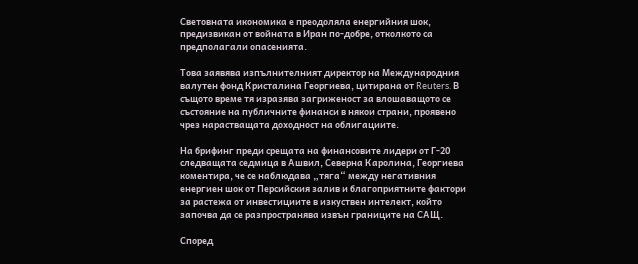Световната икономика е преодоляла енергийния шок, предизвикан от войната в Иран по-добре, отколкото са предполагали опасенията.

Това заявява изпълнителният директор на Международния валутен фонд Кристалина Георгиева, цитирана от Reuters. В същото време тя изразява загриженост за влошаващото се състояние на публичните финанси в някои страни, проявено чрез нарастващата доходност на облигациите.

На брифинг преди срещата на финансовите лидери от Г-20 следващата седмица в Ашвил, Северна Каролина, Георгиева коментира, че се наблюдава „тяга“ между негативния енергиен шок от Персийския залив и благоприятните фактори за растежа от инвестициите в изкуствен интелект, който започва да се разпространява извън границите на САЩ.

Според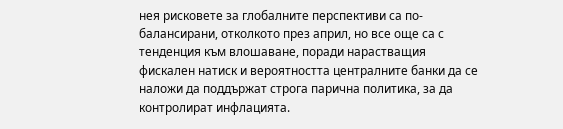нея рисковете за глобалните перспективи са по-балансирани, отколкото през април, но все още са с тенденция към влошаване, поради нарастващия фискален натиск и вероятността централните банки да се наложи да поддържат строга парична политика, за да контролират инфлацията.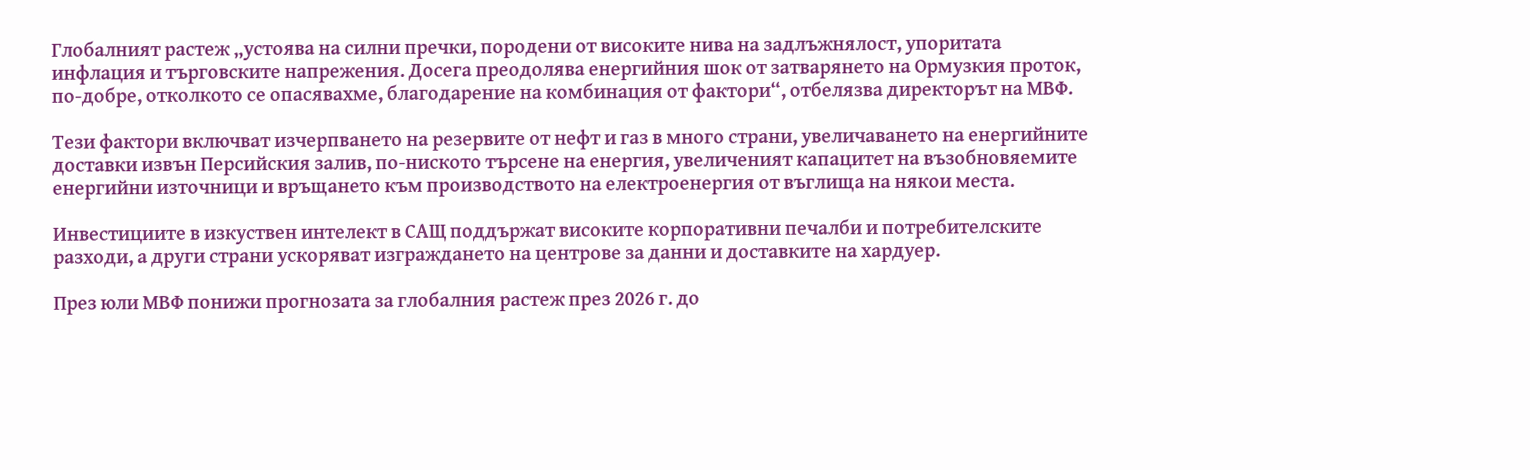Глобалният растеж „устоява на силни пречки, породени от високите нива на задлъжнялост, упоритата инфлация и търговските напрежения. Досега преодолява енергийния шок от затварянето на Ормузкия проток, по-добре, отколкото се опасявахме, благодарение на комбинация от фактори“, отбелязва директорът на МВФ.

Тези фактори включват изчерпването на резервите от нефт и газ в много страни, увеличаването на енергийните доставки извън Персийския залив, по-ниското търсене на енергия, увеличеният капацитет на възобновяемите енергийни източници и връщането към производството на електроенергия от въглища на някои места.

Инвестициите в изкуствен интелект в САЩ поддържат високите корпоративни печалби и потребителските разходи, а други страни ускоряват изграждането на центрове за данни и доставките на хардуер.

През юли МВФ понижи прогнозата за глобалния растеж през 2026 г. до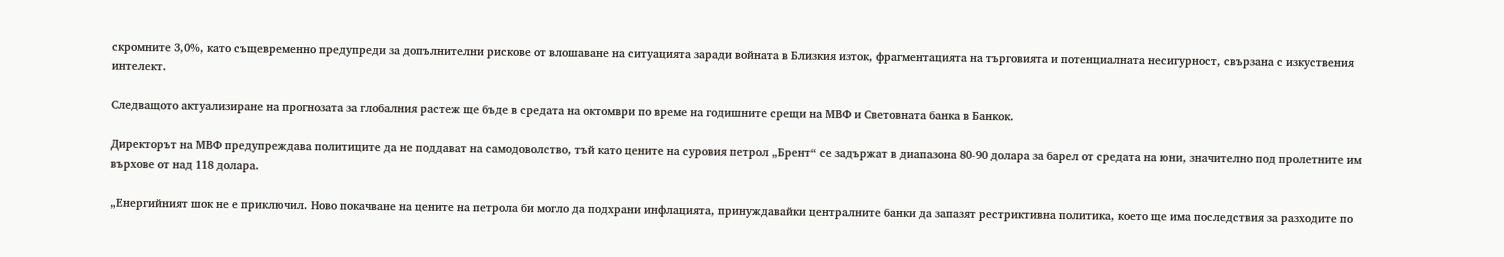скромните 3,0%, като същевременно предупреди за допълнителни рискове от влошаване на ситуацията заради войната в Близкия изток, фрагментацията на търговията и потенциалната несигурност, свързана с изкуствения интелект.

Следващото актуализиране на прогнозата за глобалния растеж ще бъде в средата на октомври по време на годишните срещи на МВФ и Световната банка в Банкок.

Директорът на МВФ предупреждава политиците да не поддават на самодоволство, тъй като цените на суровия петрол „Брент“ се задържат в диапазона 80-90 долара за барел от средата на юни, значително под пролетните им върхове от над 118 долара.

„Енергийният шок не е приключил. Ново покачване на цените на петрола би могло да подхрани инфлацията, принуждавайки централните банки да запазят рестриктивна политика, което ще има последствия за разходите по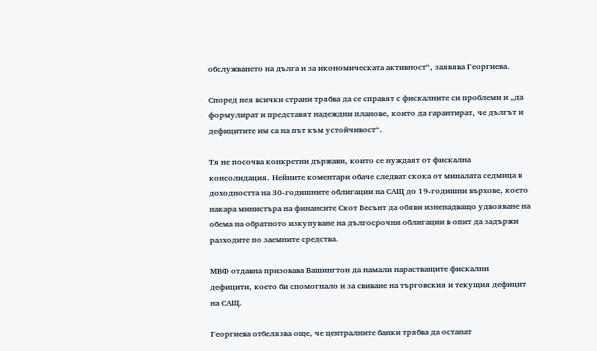обслужването на дълга и за икономическата активност“, заявява Георгиева.

Според нея всички страни трябва да се справят с фискалните си проблеми и „да формулират и представят надеждни планове, които да гарантират, че дългът и дефицитите им са на път към устойчивост“.

Тя не посочва конкретни държави, които се нуждаят от фискална консолидация. Нейните коментари обаче следват скока от миналата седмица в доходността на 30-годишните облигации на САЩ до 19-годишни върхове, което накара министъра на финансите Скот Бесънт да обяви изненадващо удвояване на обема на обратното изкупуване на дългосрочни облигации в опит да задържи разходите по заемните средства.

МВФ отдавна призовава Вашингтон да намали нарастващите фискални дефицити, което би спомогнало и за свиване на търговския и текущия дефицит на САЩ.

Георгиева отбелязва още, че централните банки трябва да останат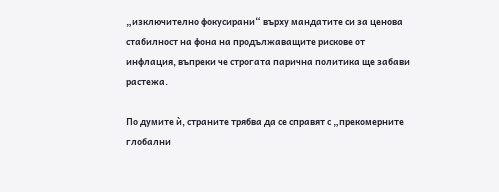„изключително фокусирани“ върху мандатите си за ценова стабилност на фона на продължаващите рискове от инфлация, въпреки че строгата парична политика ще забави растежа.

По думите ѝ, страните трябва да се справят с „прекомерните глобални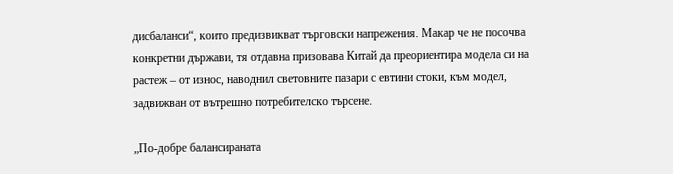дисбаланси“, които предизвикват търговски напрежения. Макар че не посочва конкретни държави, тя отдавна призовава Китай да преориентира модела си на растеж – от износ, наводнил световните пазари с евтини стоки, към модел, задвижван от вътрешно потребителско търсене.

„По-добре балансираната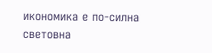икономика е по-силна световна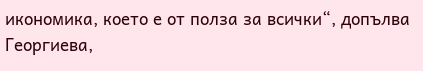икономика, което е от полза за всички“, допълва Георгиева,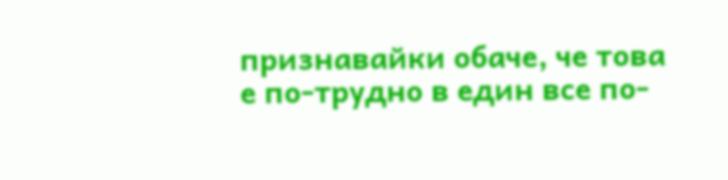признавайки обаче, че това е по-трудно в един все по-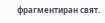фрагментиран свят.